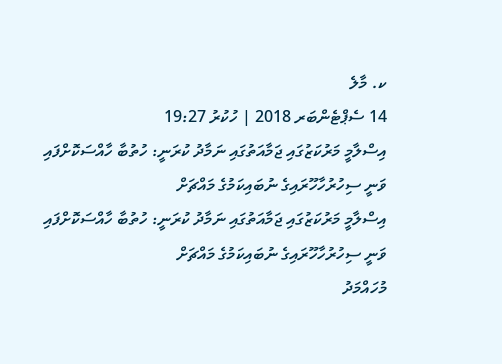ކ. މާލެ
14 ސެޕްޓެންބަރ 2018 | ހުކުރު 19:27
އިސްލާމީ މަރުކަޒުގައި ޖަމާއަތުގައި ނަމާދު ކުރަނީ: ހުތުބާ ހާއްސަކޮށްފައި ވަނީ ސިހުރުހާހޫރައިގެ ނުބައިކަމުގެ މައްޗަށް
އިސްލާމީ މަރުކަޒުގައި ޖަމާއަތުގައި ނަމާދު ކުރަނީ: ހުތުބާ ހާއްސަކޮށްފައި ވަނީ ސިހުރުހާހޫރައިގެ ނުބައިކަމުގެ މައްޗަށް
މުހައްމަދު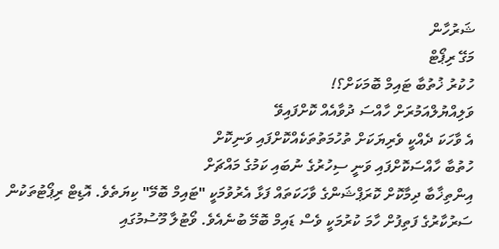ޝަރުހާން
މަގޭ ރިޕޯޓް
ހުކުރު ޚުތުބާ ޓައިމް ބޮމަކަށް؟!
ވަލިއްޔުލްއަމުރަށް ހާއްސަ ދުވާއެއް ކޮށްފައިވޭ
އެ ވާހަކަ ދެއްކީ ވެރިޔަކަށް ތުހުމަތުތަކެއްކޮށްފައި ވަނިކޮށް
ހުތުބާ ހާއްސަކޮށްފައި ވަނީ ސިހުރުގެ ނުބައި ކަމުގެ މައްޗަށް
އިންތިޚާބާ ދިމާކޮށް ކޮރަޕްޝަންގެ ވާހަކަތައް ފަޅާ އެރުވުމަކީ "ޓައިމް ބޮމޭ" ކިޔަތެވެ. އޮޑިޓް ރިޕޯޓުތަކުން ސަރުކާރުގެ ފަތިފުށް ހާމަ ކުރުމަކީ ވެސް ޑައިމް ބޮމޭ ބުނެއެވެ. ވޯޓުލާ މޫސުމުގައި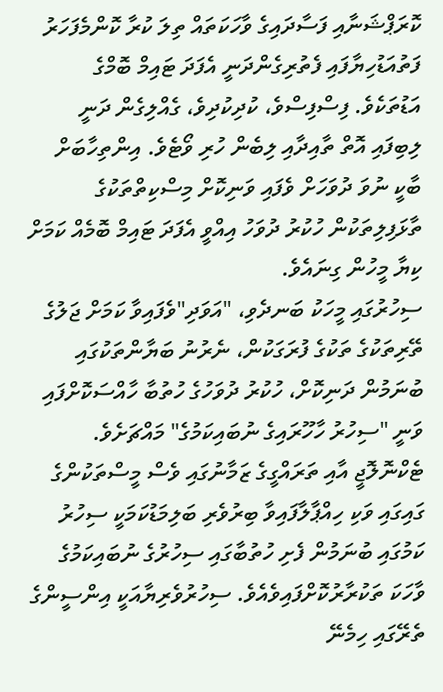ކޮރަޕްޝަނާއި ފަސާދައިގެ ވާހަކަތައް ތިލަ ކުރާ ކޮންމެފަހަރު ފަތުއަޑުހިޔާފައި ފެތުރިގެންދަނީ އެފަދަ ޓައިމް ބޮމްގެ އަޑުތަކެވެ. ފިސްފިސްވެ، ކުދިކުދިވެ، ގެއްލިގެން ދަނީ ލިބިފައި އޮތް ތާއިދާއި ލިބެން ހުރި ވޯޓެވެ. އިންތިހާބަށް ބާކީ ނުވަ ދުވަހަށް ވެފައި ވަނިކޮށް މިސްކިތްތަކުގެ ތާޅަފިލިތަކުން ހުކުރު ދުވަހު އިއްވީ އެފަދަ ޓައިމް ބޮމެއް ކަމަށް ކިޔާ މީހުން ގިނައެވެ.
ސިހުރުގައި މީހަކު ބަނދެވި، "އަވަދި"ވެފައިވާ ކަމަށް ޖަލުގެ ތޭރިތަކުގެ ތަކުގެ ފުރަގަކުން، ނެރުނު ބަޔާންތަކުގައި ބުނަމުން ދަނިކޮށް، ހުކުރު ދުވަހުގެ ހުތުބާ ހާއްސަކޮށްފައި ވަނީ "ސިހުރު ހާހޫރައިގެ ނުބައިކަމުގެ" މައްޗަށެވެ.
ޓެކްނޮލޮޖީ އާއި ތަރައްގީގެ ޒަމާނުގައި ވެސް މީސްތަކުންގެ ގައިގައި ވަކި ހިއްޕާލާފައިވާ ބިރުވެރި ބަލިމަޑުކަމަކީ ސިހުރު ކަމުގައި ބުނަމުން ފެށި ހުތުބާގައި ސިހުރުގެ ނުބައިކަމުގެ ވާހަކަ ތަކުރާރުކޮށްފައިވެއެވެ. ސިހުރުވެރިޔާއަކީ އިންސީންގެ ތެރޭގައި ހިމެނޭ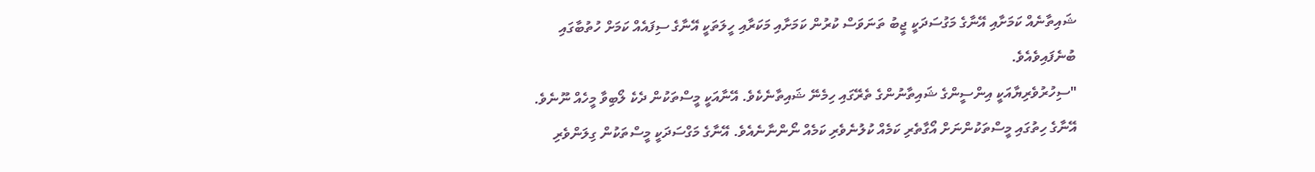ޝައިތާނެއް ކަމަށާއި އޭނާގެ މަގުސަދަކީ ޖީބު ތަނަވަސް ކުރުން ކަމަށާއި މަކަރާއި ހީލަތަކީ އޭނާގެ ސިފައެއް ކަމަށް ހުތުބާގައި ބުނެފައިވެއެވެ.
"ސިހުރުވެރިޔާއަކީ އިންސީންގެ ޝައިތާނުންގެ ތެރޭގައި ހިމެނޭ ޝައިތާނެކެވެ. އޭނާއަކީ މީސްތަކުން ދެކެ ލޯބިވާ މީހެއް ނޫނެވެ. އޭނާގެ ހިތުގައި މީސްތަކުންނަށް އޯގާތެރި ކަމެއް ކުލުނެވެރި ކަމެއް ނޯންނާނެއެވެ. އޭނާގެ މަގްސަދަކީ މީސްތަކުން ގިލަންވެރި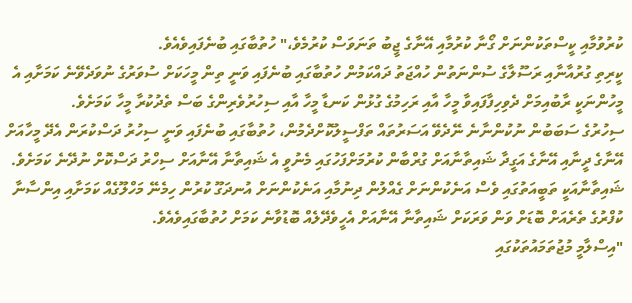ކުރުވުމާއި ކީސްތަކުންނަށް ގޯނާ ކުރުމާއި އޭނާގެ ޖީބު ތަނަވަސް ކުރުމެވެ،" ހުތުބާގައި ބުނެފައިވެއެވެ.
ކީރިތި ގުރުއާނާއި ރަސޫލާގެ ސުންނަތުން ހުއްޖަތު ދައްކަމުން ހުތުބާގައި ބުނެފައި ވަނީ ތިން މީހަކަށް ސުވަރުގެ ނުވަދެވޭނެ ކަމަށާއި އެ މީހުންނަކީ ރާބުއިމަށް ދެވިހިފާފައިވާ މީހާ އާއި ރަހިމުގެ ގުޅުން ކަނޑާ މީހާ އާއި ސިހުރުވެރިންގެ ބަސް ތެދުކުރާ މީހާ ކަމަށެވެ.
ސިހުރުގެ ސަބަބުން ނުކުންނާނެ ނޭދެވޭ އަސަރުތައް ތަފްސީލުކޮށްދެމުން، ހުތުބާގައި ބުނެފައި ވަނީ ސިހުރު ދަސްކުރަން އެދޭ މީހާއަށް އޭނާގެ ދީނާއި އޭނާގެ އަގީދާ ޝައިތާނާއަށް ގުރްބާން ކުރުމަށްފަހުގައި މެނުވީ އެ ޝައިތާނާ އޭނާއަށް ސިހްރު ދަސްކޮށް ނުދޭނެ ކަމަށެވެ. ޝައިތާނާއަކީ ތަބީއަތުގައި ވެސް އަނެކުންނަށް ގެއްލުން ދިނުމާއި އަނެކުންނަށް އުނދަގޫ ކުރުން ހިމެނޭ މަހްލޫގެއް ކަމަށާއި އިންސާނާ ކުފްރުގެ ތެރެއަށް ބޮޑަށް ވަން ވަރަކަށް ޝައިތާނާ އޭނާއަށް އެހީވެދޭލެއް ބޮޑުވާނެ ކަމަށް ހުތުބާގައިވެއެވެ.
"އިސްލާމީ މުޖުތަމައުތަކުގައި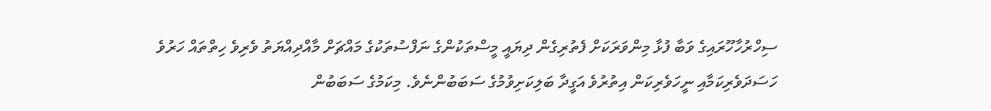ސިހްރުހާހޫރައިގެ ވަބާ ފުޅާ މިންވަރަކަށް ފެތުރިގެން ދިޔައީ މީސްތަކުންގެ ނަފްސުތަކުގެ މައްޗަށް މާއްދިއްޔަތު ވެރިވެ ހިތްތައް ހަރުވެ ހަސަދަވެރިކަމާއި ނީހަވެރިކަން އިތުރުވެ އަގީދާ ބަލިކަށިވުމުގެ ސަބަބުންނެވެ. މިކަމުގެ ސަބަބުން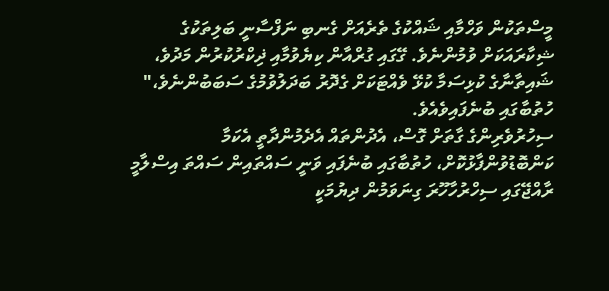މީސްތަކުން ވަހްމާއި ޝައްކުގެ ތެރެއަށް ގެނބި ނަފްސާނީ ބަލިތަކުގެ ޝިކާރައަކަށް ވުމުންނެވެ. ގޭގައި ގުރްއާން ކިޔެވުމާއި ޛިކްރުކުރުން މަދުވެ، ޝައިތާނާގެ ކުޅިސަމާ ކުޅޭ ވެއްޓަކަށް ގެދޮރު ބަދަލުވުމުގެ ސަބަބުންނެވެ،" ހުތުބާގައި ބުނެފައިވެއެވެ.
ސިހުރުވެރިންގެ ގާތަށް ގޮސް، އެދުންތައް އެދެމުންދާތީ އެކަމާ ކަންބޮޑުވުންފާޅުކޮށް، ހުތުބާގައި ބުނެފައި ވަނީ ސައްތައިން ސައްތަ އިސްލާމީ ރާއްޖޭގައި ސިހްރުހާހޫރަ ގިނަވަމުން ދިޔުމަކީ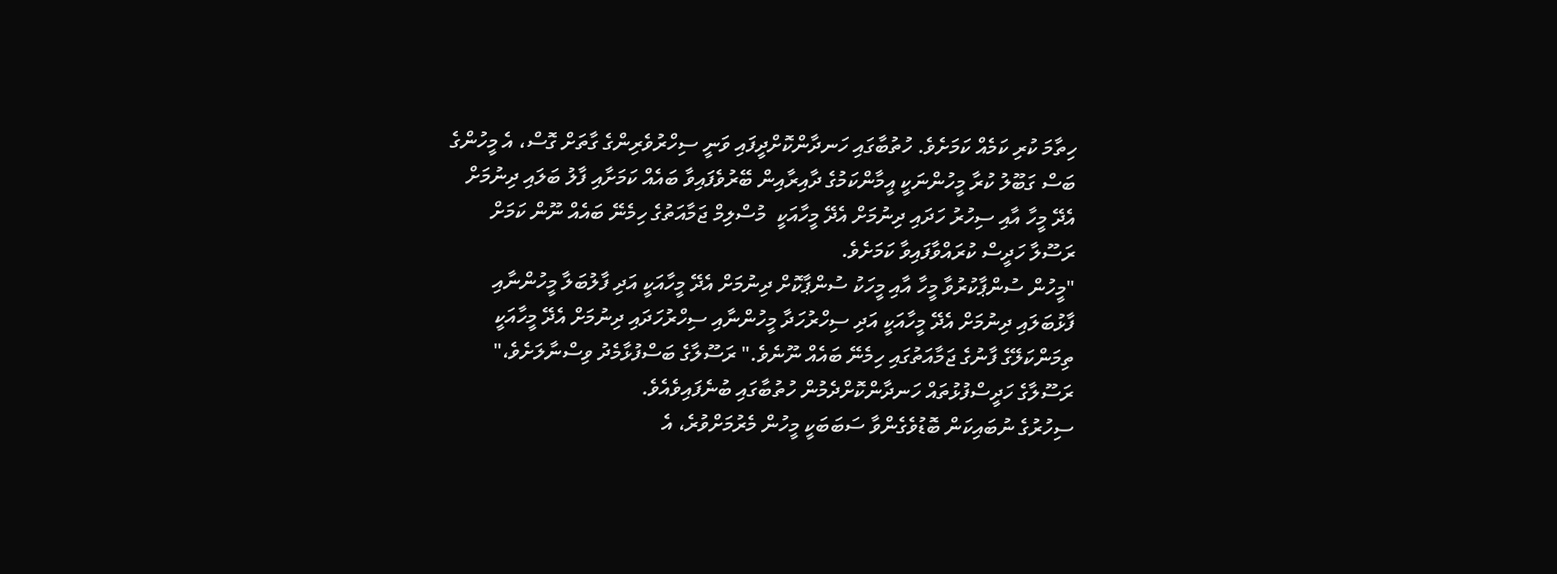ހިތާމަ ކުރި ކަމެއް ކަމަށެވެ. ހުތުބާގައި ހަނދާންކޮށްދީފައި ވަނީ ސިހްރުވެރިންގެ ގާތަށް ގޮސް، އެ މީހުންގެ ބަސް ގަބޫލު ކުރާ މީހުންނަކީ އީމާންކަމުގެ ދާއިރާއިން ބޭރުވެފައިވާ ބައެއް ކަމަށާއި ފާލު ބަލައި ދިނުމަށް އެދޭ މީހާ އާއި ސިހުރު ހަދައި ދިނުމަށް އެދޭ މީހާއަކީ  މުސްލިމް ޖަމާއަތުގެ ހިމެނޭ ބައެއް ނޫން ކަމަށް ރަސޫލާ ހަދީސް ކުރައްވާފައިވާ ކަމަށެވެ.
"މީހުން ސުންޕާކުރުވާ މީހާ އާއި މީހަކު ސުންޕާކޮށް ދިނުމަށް އެދޭ މީހާއަކީ އަދި ފާލުބަލާ މީހުންނާއި ފާޅުބަލައި ދިނުމަށް އެދޭ މީހާއަކީ އަދި ސިހްރުހަދާ މީހުންނާއި ސިހްރުހަދައި ދިނުމަށް އެދޭ މީހާއަކީ ތިމަންކަލޭގެ ފާނުގެ ޖަމާއަތުގައި ހިމެނޭ ބައެއް ނޫނެވެ." ރަސޫލާގެ ބަސްފުޅާމެދު ވިސްނާލަށެވެ،" ރަސޫލާގެ ހަދީސްފުޅުތައް ހަނދާންކޮށްދެމުން ހުތުބާގައި ބުނެފައިވެއެވެ.
ސިހުރުގެ ނުބައިކަން ބޮޑުވެގެންވާ ސަބަބަކީ މީހުން މެރުމަށްވުރެ، އެ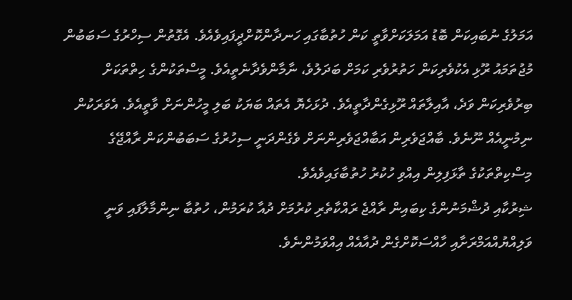އަމަލުގެ ނުބައިކަން ބޮޑު އަމަލަކަށްވާތީ ކަން ހުތުބާގައި ހަނދާންކޮށްދީފައިވެއެވެ. އެގޮތުން ސިހްރުގެ ސަބަބުން މުޖުތަމައު ރޫޅި އެކުވެރިކަން ހަތުރުވެރި ކަމަށް ބަދަލުވެ، ނާމާންވެދާނެތީއެވެ. މީސްތަކުންގެ ހިތްތަކަށް ބިރުވެރިކަން ވަދެ، އާއިލާތައް ރޫޅިގެންދާތީއެވެ. ދުޅަހެޔޮ އެތައް ބަޔަކު ބަލި މީހުންނަށް ވާތީއެވެ. އެވަރަކުން ނިމުނީއެއް ނޫނެވެ. ބާއްޖަވެރިން އަބާއްޖަވެރިންނަށް ވެގެންދަނީ ސިހުރުގެ ސަބަބުންކަން ރާއްޖޭގެ މިސްކިތްތަކުގެ ތާޅަފިލިން އިއްވި ހުކުރު ހުތުބާގައިވެއެވެ.
ޝިރުކާއި ދުޝްމަނުންގެ ކިބައިން ރާއްޖެ ރައްކާތެރި ކުރުމަށް ދުއާ ކުރަމުން، ހުތުބާ ނިންމާލާފައި ވަނީ ވަލިއްޔުއްއަމްރަށާއި ހާއްސަކޮށްގެން ދުއާއެއް އިއްވަމުންނެވެ.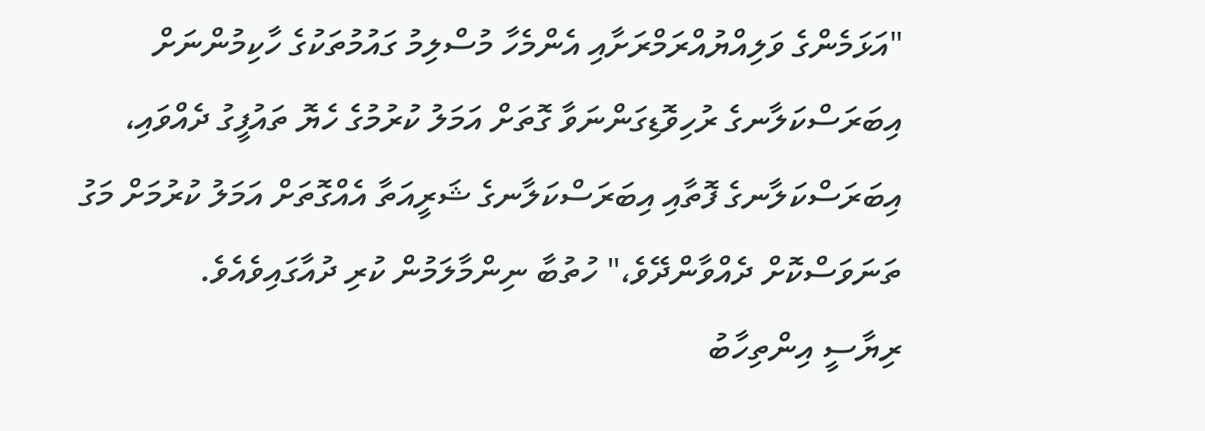"އަޅަމެންގެ ވަލިއްޔުއްރަމްރަށާއި އެންމެހާ މުސްލިމު ގައުމުތަކުގެ ހާކިމުންނަށް އިބަރަސްކަލާނގެ ރުހިވޮޑިގަންނަވާ ގޮތަށް އަމަލު ކުރުމުގެ ހެޔޮ ތައުފީގު ދެއްވައި، އިބަރަސްކަލާނގެ ފޮތާއި އިބަރަސްކަލާނގެ ޝަރީއަތާ އެއްގޮތަށް އަމަލު ކުރުމަށް މަގު ތަނަވަސްކޮށް ދެއްވާންދޭވެ،" ހުތުބާ ނިންމާލަމުން ކުރި ދުއާގައިވެއެވެ.
ރިޔާސީ އިންތިހާބު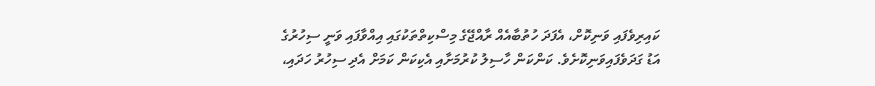ކައިރިވެފައި ވަނިކޮށް، އެފަދަ ހުތުބާއެއް ރާއްޖޭގެ މިސްކިތްތަކުގައި އިއްވާފައި ވަނީ ސިހުރުގެ އަޑު ގަދަވެފައިވަނިކޮށެވެ. ކަންކަން ހާސިލު ކުރުމަށާއި އެކިކަން ކަމަށް އެދި ސިހުރު ހަދައި،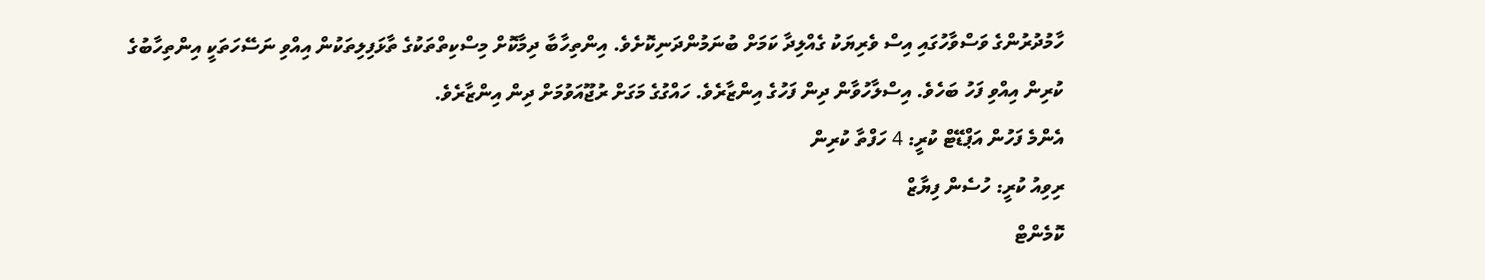ހާމުދުރުންގެ ވަސްވާހުގައި އިސް ވެރިޔަކު ގެއްލިދާ ކަމަށް ބުނަމުންދަނިކޮށެވެ. އިންތިހާބާ ދިމާކޮށް މިސްކިތްތަކުގެ ތާޅަފިލިތަކުން އިއްވި ނަސޭހަތަކީ އިންތިހާބުގެ ކުރިން އިއްވި ފަހު ބަހެވެ. އިސްލާހުވާން ދިން ފަހުގެ އިންޒާރެވެ. ހައްގުގެ މަގަށް ރުޖޫއަވުމަށް ދިން އިންޒާރެވެ.
އެންމެ ފަހުން އަޕްޑޭޓް ކުރީ: 4 ހަފްތާ ކުރިން
ރިވިއު ކުރީ: ހުސެން ފިޔާޒް
ކޮމެންޓް